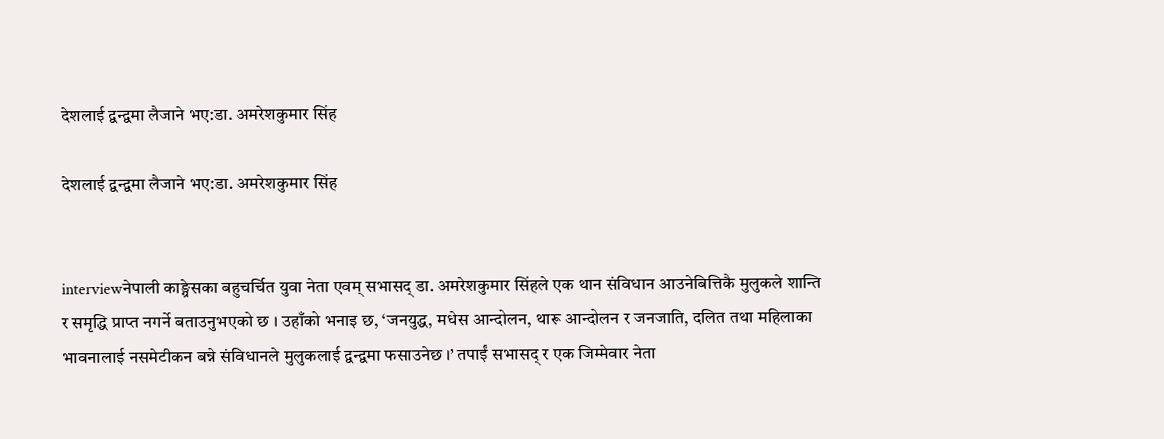देशलाई द्वन्द्वमा लैजाने भए:डा. अमरेशकुमार सिंह

देशलाई द्वन्द्वमा लैजाने भए:डा. अमरेशकुमार सिंह


interviewनेपाली काङ्ग्रेसका बहुचर्चित युवा नेता एवम् सभासद् डा. अमरेशकुमार सिंहले एक थान संविधान आउनेबित्तिकै मुलुकले शान्ति र समृद्धि प्राप्त नगर्ने बताउनुभएको छ । उहाँको भनाइ छ, ‘जनयुद्ध, मधेस आन्दोलन, थारू आन्दोलन र जनजाति, दलित तथा महिलाका भावनालाई नसमेटीकन बन्ने संविधानले मुलुकलाई द्वन्द्वमा फसाउनेछ ।’ तपाईं सभासद् र एक जिम्मेवार नेता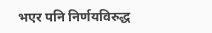भएर पनि निर्णयविरुद्ध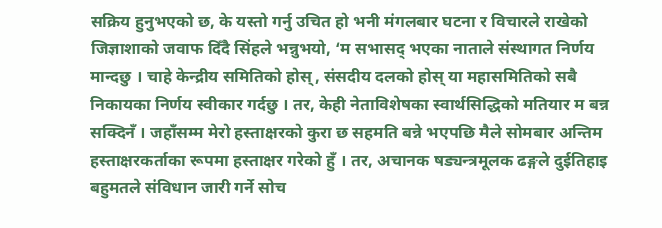सक्रिय हुनुभएको छ, के यस्तो गर्नु उचित हो भनी मंगलबार घटना र विचारले राखेको जिज्ञाशाको जवाफ दिँदै सिंहले भन्नुभयो, ‘म सभासद् भएका नाताले संस्थागत निर्णय मान्दछु । चाहे केन्द्रीय समितिको होस्, संसदीय दलको होस् या महासमितिको सबै निकायका निर्णय स्वीकार गर्दछु । तर, केही नेताविशेषका स्वार्थसिद्धिको मतियार म बन्न सक्दिनँ । जहाँसम्म मेरो हस्ताक्षरको कुरा छ सहमति बन्ने भएपछि मैले सोमबार अन्तिम हस्ताक्षरकर्ताका रूपमा हस्ताक्षर गरेको हुँ । तर, अचानक षड्यन्त्रमूलक ढङ्गले दुईतिहाइ बहुमतले संविधान जारी गर्ने सोच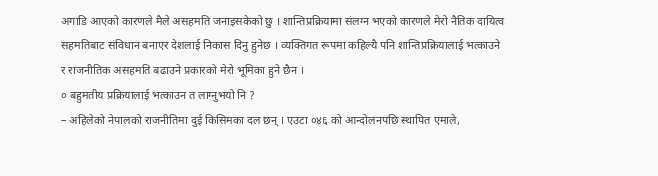अगाडि आएको कारणले मैले असहमति जनाइसकेको छु । शान्तिप्रक्रियामा संलग्न भएको कारणले मेरो नैतिक दायित्व सहमतिबाट संविधान बनाएर देशलाई निकास दिनु हुनेछ । व्यक्तिगत रूपमा कहिल्यै पनि शान्तिप्रक्रियालाई भत्काउने र राजनीतिक असहमति बढाउने प्रकारको मेरो भूमिका हुने छैन ।
० बहुमतीय प्रक्रियालाई भत्काउन त लाग्नुभयो नि ?
– अहिलेको नेपालको राजनीतिमा दुई किसिमका दल छन् । एउटा ०४६ को आन्दोलनपछि स्थापित एमाले,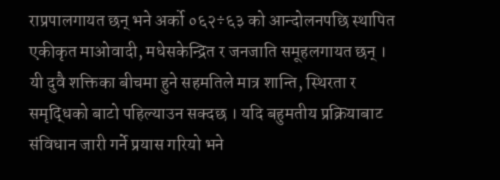राप्रपालगायत छन् भने अर्को ०६२÷६३ को आन्दोलनपछि स्थापित एकीकृत माओवादी, मधेसकेन्द्रित र जनजाति समूहलगायत छन् । यी दुवै शक्तिका बीचमा हुने सहमतिले मात्र शान्ति, स्थिरता र समृद्धिको बाटो पहिल्याउन सक्दछ । यदि बहुमतीय प्रक्रियाबाट संविधान जारी गर्ने प्रयास गरियो भने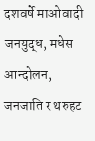दशवर्षे माओवादी जनयुद्ध, मधेस आन्दोलन, जनजाति र थरुहट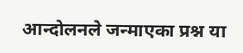आन्दोलनले जन्माएका प्रश्न या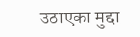उठाएका मुद्दा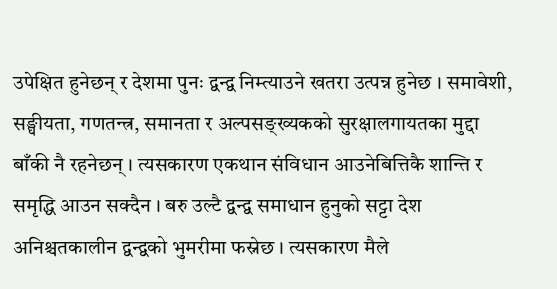उपेक्षित हुनेछन् र देशमा पुनः द्वन्द्व निम्त्याउने खतरा उत्पन्न हुनेछ । समावेशी, सङ्घीयता, गणतन्त्र, समानता र अल्पसङ्ख्यकको सुरक्षालगायतका मुद्दा बाँकी नै रहनेछन् । त्यसकारण एकथान संविधान आउनेबित्तिकै शान्ति र समृद्धि आउन सक्दैन । बरु उल्टै द्वन्द्व समाधान हुनुको सट्टा देश अनिश्चतकालीन द्वन्द्वको भुमरीमा फस्नेछ । त्यसकारण मैले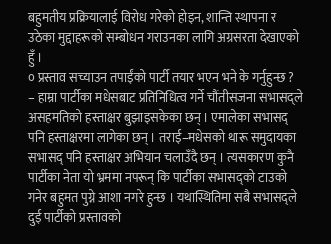बहुमतीय प्रक्रियालाई विरोध गरेको होइन, शान्ति स्थापना र उठेका मुद्दाहरूको सम्बोधन गराउनका लागि अग्रसरता देखाएको हुँ ।
० प्रस्ताव सच्याउन तपाईंको पार्टी तयार भएन भने के गर्नुहुन्छ ?
– हाम्रा पार्टीका मधेसबाट प्रतिनिधित्व गर्ने चौंतीसजना सभासद्ले असहमतिको हस्ताक्षर बुझाइसकेका छन् । एमालेका सभासद् पनि हस्ताक्षरमा लागेका छन् । तराई–मधेसको थारू समुदायका सभासद् पनि हस्ताक्षर अभियान चलाउँदै छन् । त्यसकारण कुनै पार्टीका नेता यो भ्रममा नपरून् कि पार्टीका सभासद्को टाउको गनेर बहुमत पुग्ने आशा नगरे हुन्छ । यथास्थितिमा सबै सभासद्ले दुई पार्टीको प्रस्तावको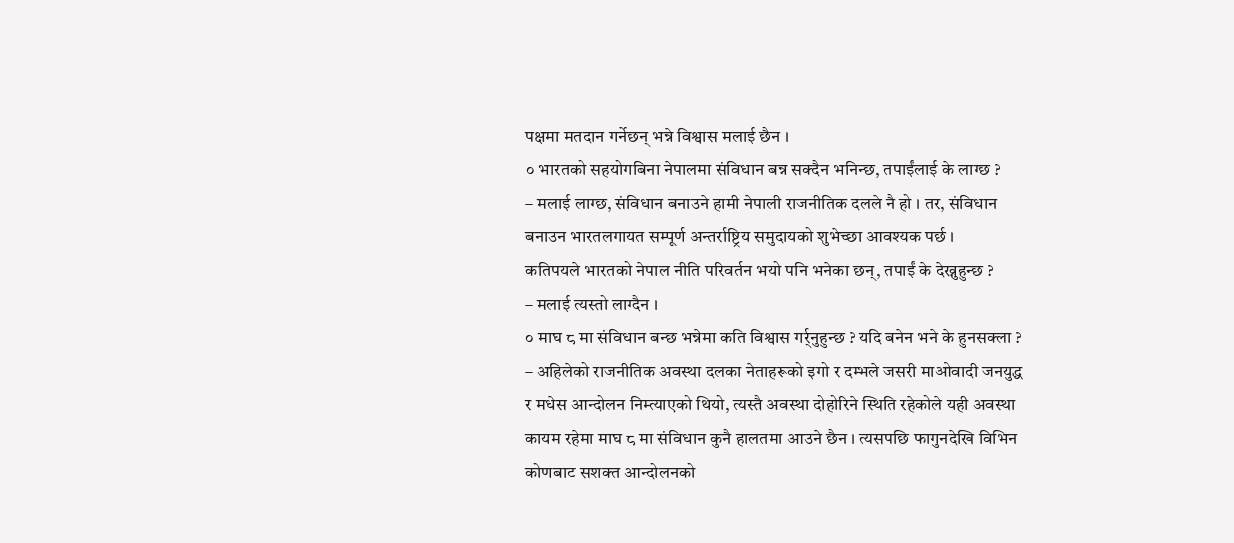पक्षमा मतदान गर्नेछन् भन्ने विश्वास मलाई छैन ।
० भारतको सहयोगबिना नेपालमा संविधान बन्न सक्दैन भनिन्छ, तपाईंलाई के लाग्छ ?
– मलाई लाग्छ, संविधान बनाउने हामी नेपाली राजनीतिक दलले नै हो । तर, संविधान बनाउन भारतलगायत सम्पूर्ण अन्तर्राष्ट्रिय समुदायको शुभेच्छा आवश्यक पर्छ ।
कतिपयले भारतको नेपाल नीति परिवर्तन भयो पनि भनेका छन्, तपाईं के देख्नुहुन्छ ?
– मलाई त्यस्तो लाग्दैन ।
० माघ ८ मा संविधान बन्छ भन्नेमा कति विश्वास गर्र्नुहुन्छ ? यदि बनेन भने के हुनसक्ला ?
– अहिलेको राजनीतिक अवस्था दलका नेताहरूको इगो र दम्भले जसरी माओवादी जनयुद्ध र मधेस आन्दोलन निम्त्याएको थियो, त्यस्तै अवस्था दोहोरिने स्थिति रहेकोले यही अवस्था कायम रहेमा माघ ८ मा संविधान कुनै हालतमा आउने छैन । त्यसपछि फागुनदेखि विभिन कोणबाट सशक्त आन्दोलनको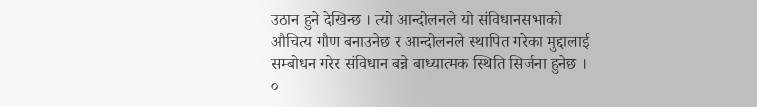उठान हुने देखिन्छ । त्यो आन्दोलनले यो संविधानसभाको औचित्य गौण बनाउनेछ र आन्दोलनले स्थापित गरेका मुद्दालाई सम्बोधन गरेर संविधान बन्ने बाध्यात्मक स्थिति सिर्जना हुनेछ ।
०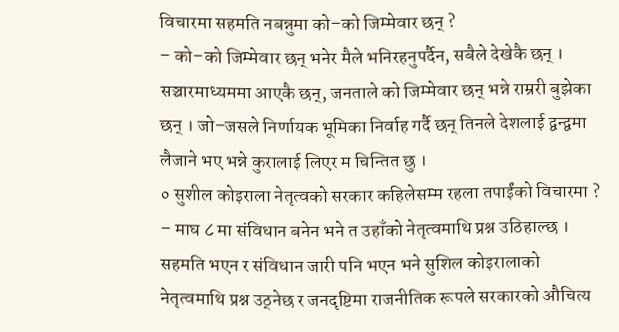विचारमा सहमति नबन्नुमा को–को जिम्मेवार छन् ?
– को–को जिम्मेवार छन् भनेर मैले भनिरहनुपर्दैन, सबैले देखेकै छन् । सञ्चारमाध्यममा आएकै छन्, जनताले को जिम्मेवार छन् भन्ने राम्ररी बुझेका छन् । जो–जसले निर्णायक भूमिका निर्वाह गर्दै छन् तिनले देशलाई द्वन्द्वमा लैजाने भए भन्ने कुरालाई लिएर म चिन्तित छु ।
० सुशील कोइराला नेतृत्वको सरकार कहिलेसम्म रहला तपाईंको विचारमा ?
– माघ ८ मा संविधान बनेन भने त उहाँको नेतृत्वमाथि प्रश्न उठिहाल्छ । सहमति भएन र संविधान जारी पनि भएन भने सुशिल कोइरालाको नेतृत्वमाथि प्रश्न उठ्नेछ र जनदृष्टिमा राजनीतिक रूपले सरकारको औचित्य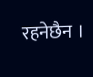रहनेछैन ।